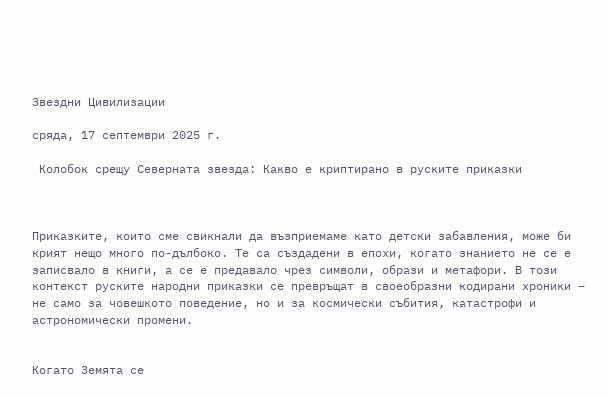Звездни Цивилизации

сряда, 17 септември 2025 г.

 Колобок срещу Северната звезда: Какво е криптирано в руските приказки



Приказките, които сме свикнали да възприемаме като детски забавления, може би крият нещо много по-дълбоко. Те са създадени в епохи, когато знанието не се е записвало в книги, а се е предавало чрез символи, образи и метафори. В този контекст руските народни приказки се превръщат в своеобразни кодирани хроники – не само за човешкото поведение, но и за космически събития, катастрофи и астрономически промени.


Когато Земята се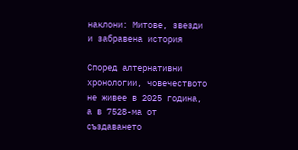наклони: Митове, звезди и забравена история

Според алтернативни хронологии, човечеството не живее в 2025 година, а в 7528-ма от създаването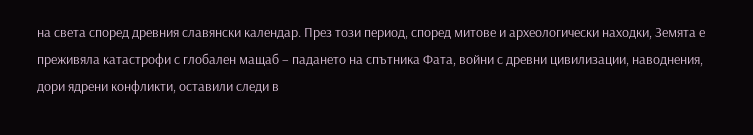на света според древния славянски календар. През този период, според митове и археологически находки, Земята е преживяла катастрофи с глобален мащаб – падането на спътника Фата, войни с древни цивилизации, наводнения, дори ядрени конфликти, оставили следи в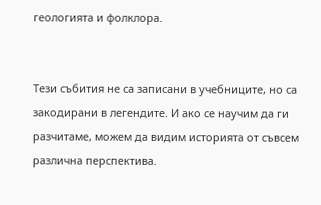геологията и фолклора.


Тези събития не са записани в учебниците, но са закодирани в легендите. И ако се научим да ги разчитаме, можем да видим историята от съвсем различна перспектива.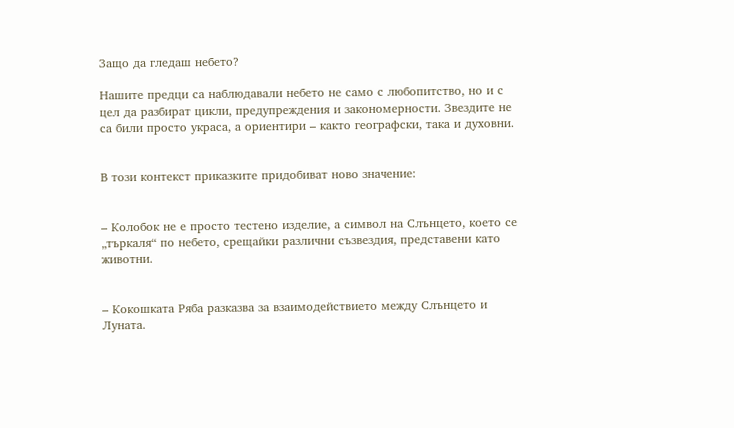Защо да гледаш небето?

Нашите предци са наблюдавали небето не само с любопитство, но и с цел да разбират цикли, предупреждения и закономерности. Звездите не са били просто украса, а ориентири – както географски, така и духовни.


В този контекст приказките придобиват ново значение:


– Колобок не е просто тестено изделие, а символ на Слънцето, което се „търкаля“ по небето, срещайки различни съзвездия, представени като животни.


– Кокошката Ряба разказва за взаимодействието между Слънцето и Луната.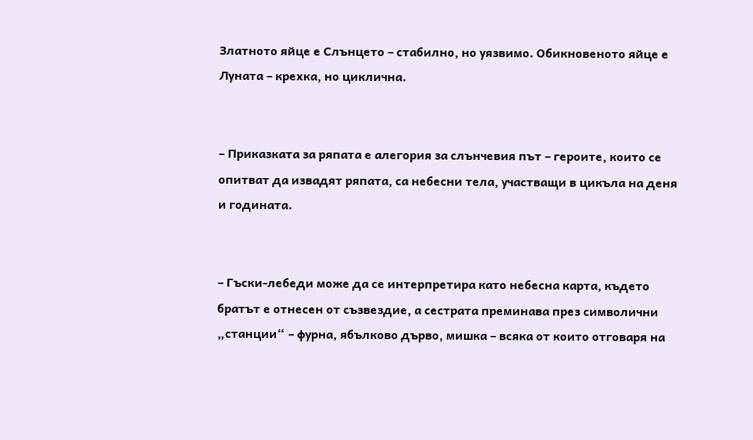Златното яйце е Слънцето – стабилно, но уязвимо. Обикновеното яйце е Луната – крехка, но циклична.


– Приказката за ряпата е алегория за слънчевия път – героите, които се опитват да извадят ряпата, са небесни тела, участващи в цикъла на деня и годината.


– Гъски-лебеди може да се интерпретира като небесна карта, където братът е отнесен от съзвездие, а сестрата преминава през символични „станции“ – фурна, ябълково дърво, мишка – всяка от които отговаря на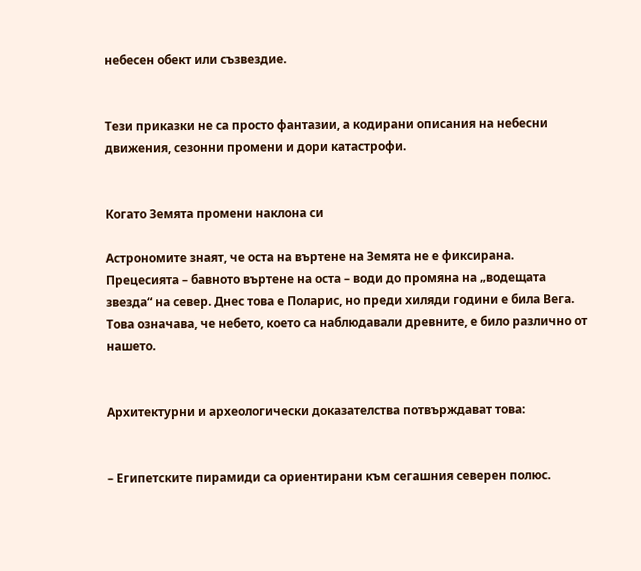небесен обект или съзвездие.


Тези приказки не са просто фантазии, а кодирани описания на небесни движения, сезонни промени и дори катастрофи.


Когато Земята промени наклона си

Астрономите знаят, че оста на въртене на Земята не е фиксирана. Прецесията – бавното въртене на оста – води до промяна на „водещата звезда“ на север. Днес това е Поларис, но преди хиляди години е била Вега. Това означава, че небето, което са наблюдавали древните, е било различно от нашето.


Архитектурни и археологически доказателства потвърждават това:


– Египетските пирамиди са ориентирани към сегашния северен полюс.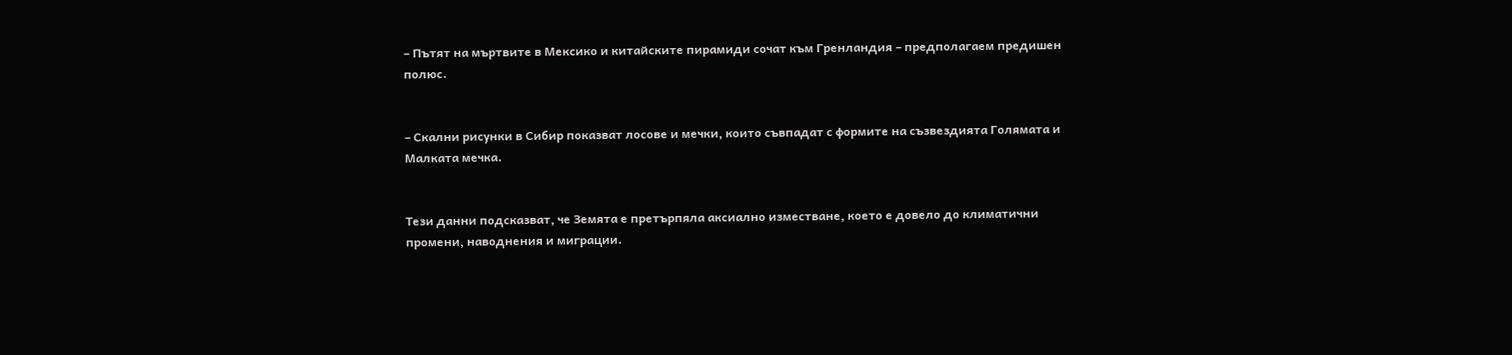– Пътят на мъртвите в Мексико и китайските пирамиди сочат към Гренландия – предполагаем предишен полюс.


– Скални рисунки в Сибир показват лосове и мечки, които съвпадат с формите на съзвездията Голямата и Малката мечка.


Тези данни подсказват, че Земята е претърпяла аксиално изместване, което е довело до климатични промени, наводнения и миграции.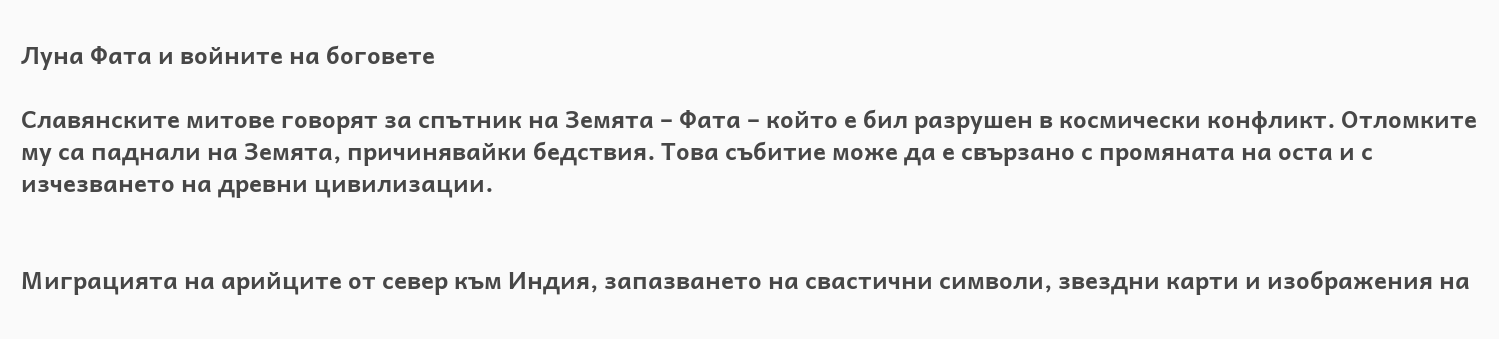Луна Фата и войните на боговете

Славянските митове говорят за спътник на Земята – Фата – който е бил разрушен в космически конфликт. Отломките му са паднали на Земята, причинявайки бедствия. Това събитие може да е свързано с промяната на оста и с изчезването на древни цивилизации.


Миграцията на арийците от север към Индия, запазването на свастични символи, звездни карти и изображения на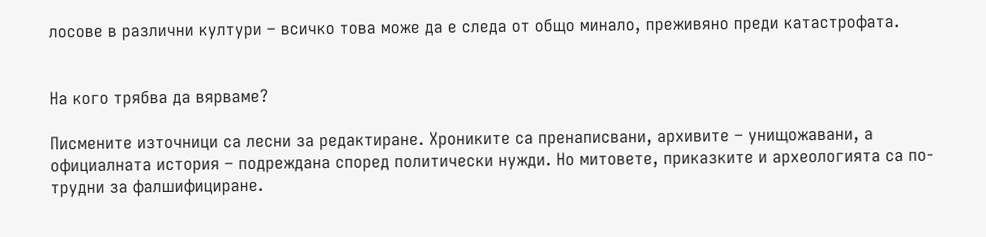лосове в различни култури – всичко това може да е следа от общо минало, преживяно преди катастрофата.


На кого трябва да вярваме?

Писмените източници са лесни за редактиране. Хрониките са пренаписвани, архивите – унищожавани, а официалната история – подреждана според политически нужди. Но митовете, приказките и археологията са по-трудни за фалшифициране.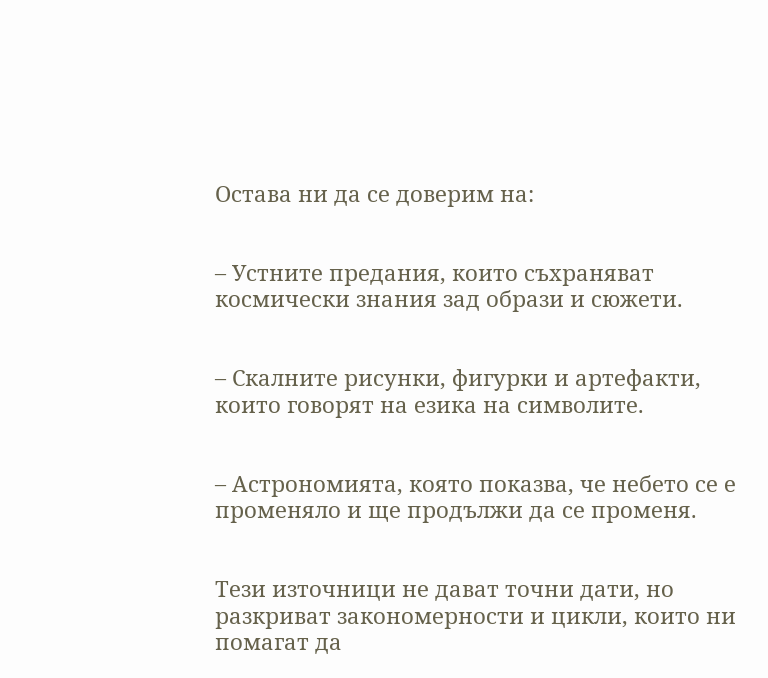Остава ни да се доверим на:


– Устните предания, които съхраняват космически знания зад образи и сюжети.


– Скалните рисунки, фигурки и артефакти, които говорят на езика на символите.


– Астрономията, която показва, че небето се е променяло и ще продължи да се променя.


Тези източници не дават точни дати, но разкриват закономерности и цикли, които ни помагат да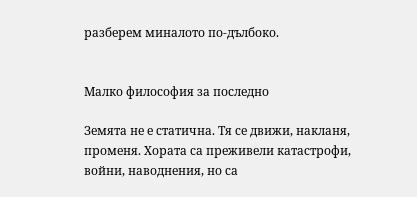разберем миналото по-дълбоко.


Малко философия за последно

Земята не е статична. Тя се движи, накланя, променя. Хората са преживели катастрофи, войни, наводнения, но са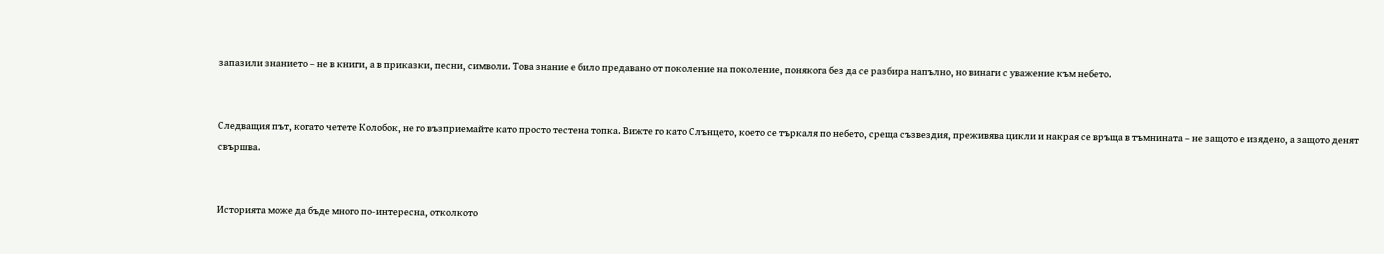запазили знанието – не в книги, а в приказки, песни, символи. Това знание е било предавано от поколение на поколение, понякога без да се разбира напълно, но винаги с уважение към небето.


Следващия път, когато четете Колобок, не го възприемайте като просто тестена топка. Вижте го като Слънцето, което се търкаля по небето, среща съзвездия, преживява цикли и накрая се връща в тъмнината – не защото е изядено, а защото денят свършва.


Историята може да бъде много по-интересна, отколкото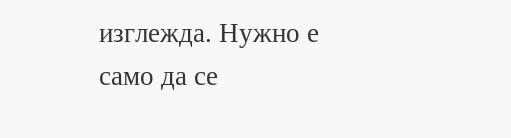изглежда. Нужно е само да се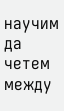научим да четем между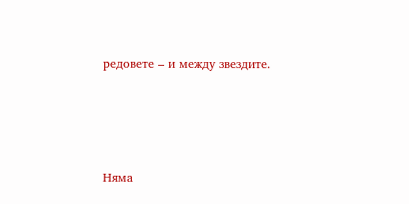редовете – и между звездите.




Няма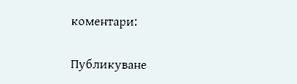коментари:

Публикуване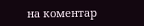на коментар